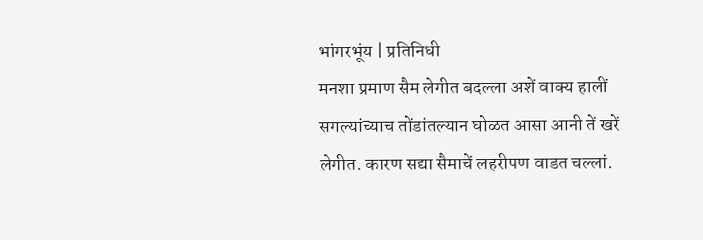भांगरभूंय | प्रतिनिधी
मनशा प्रमाण सैम लेगीत बदल्ला अशें वाक्य हालीं सगल्यांच्याच तोंडांतल्यान घोळत आसा आनी तें खरें लेगीत. कारण सद्या सैमाचें लहरीपण वाडत चल्लां.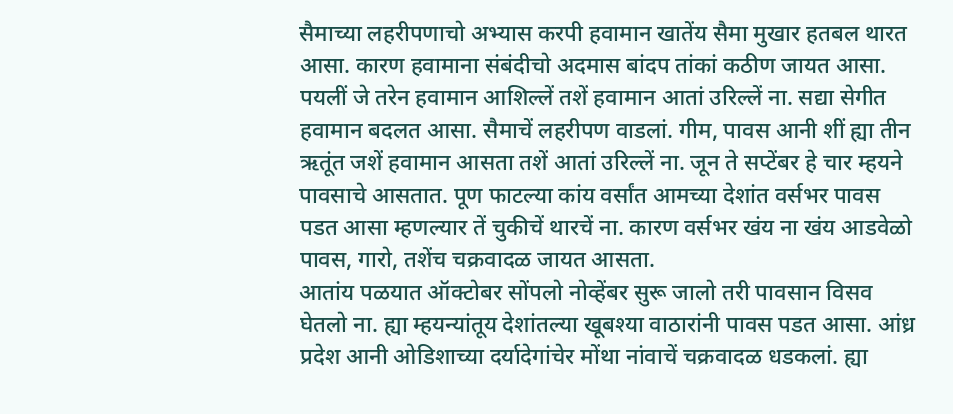सैमाच्या लहरीपणाचो अभ्यास करपी हवामान खातेंय सैमा मुखार हतबल थारत आसा. कारण हवामाना संबंदीचो अदमास बांदप तांकां कठीण जायत आसा. पयलीं जे तरेन हवामान आशिल्लें तशें हवामान आतां उरिल्लें ना. सद्या सेगीत हवामान बदलत आसा. सैमाचें लहरीपण वाडलां. गीम, पावस आनी शीं ह्या तीन ऋतूंत जशें हवामान आसता तशें आतां उरिल्लें ना. जून ते सप्टेंबर हे चार म्हयने पावसाचे आसतात. पूण फाटल्या कांय वर्सांत आमच्या देशांत वर्सभर पावस पडत आसा म्हणल्यार तें चुकीचें थारचें ना. कारण वर्सभर खंय ना खंय आडवेळो पावस, गारो, तशेंच चक्रवादळ जायत आसता.
आतांय पळयात ऑक्टोबर सोंपलो नोव्हेंबर सुरू जालो तरी पावसान विसव घेतलो ना. ह्या म्हयन्यांतूय देशांतल्या खूबश्या वाठारांनी पावस पडत आसा. आंध्र प्रदेश आनी ओडिशाच्या दर्यादेगांचेर मोंथा नांवाचें चक्रवादळ धडकलां. ह्या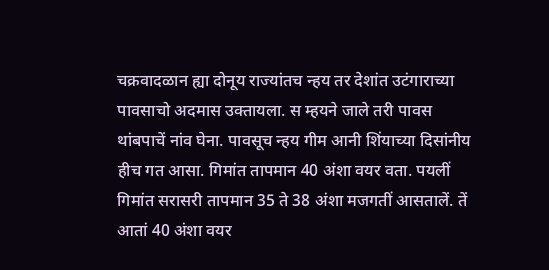चक्रवादळान ह्या दोनूय राज्यांतच न्हय तर देशांत उटंगाराच्या पावसाचो अदमास उक्तायला. स म्हयने जाले तरी पावस थांबपाचें नांव घेना. पावसूच न्हय गीम आनी शिंयाच्या दिसांनीय हीच गत आसा. गिमांत तापमान 40 अंशा वयर वता. पयलीं गिमांत सरासरी तापमान 35 ते 38 अंशा मजगतीं आसतालें. तें आतां 40 अंशा वयर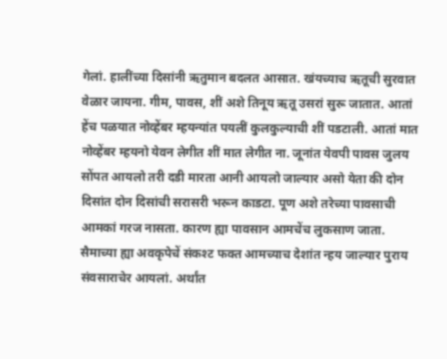गेलां. हालींच्या दिसांनी ऋतुमान बदलत आसात. खंयच्याच ऋतूची सुरवात वेळार जायना. गीम, पावस, शीं अशे तिनूय ऋतू उसरां सुरू जातात. आतां हेंच पळयात नोव्हेंबर म्हयन्यांत पयलीं कुलकुल्याची शीं पडटाली. आतां मात नोव्हेंबर म्हयनो येवन लेगीत शीं मात लेगीत ना. जूनांत येवपी पावस जुलय सोंपत आयलो तरी दडी मारता आनी आयलो जाल्यार असो येता की दोन दिसांत दोन दिसांची सरासरी भरून काडटा. पूण अशे तरेच्या पावसाची आमकां गरज नासता. कारण ह्या पावसान आमचेंच लुकसाण जाता.
सैमाच्या ह्या अवकृपेचें संकश्ट फक्त आमच्याच देशांत न्हय जाल्यार पुराय संवसाराचेर आयलां. अर्थांत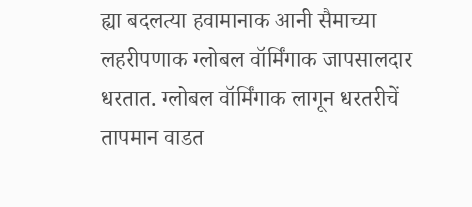ह्या बदलत्या हवामानाक आनी सैमाच्या लहरीपणाक ग्लोबल वॉर्मिंगाक जापसालदार धरतात. ग्लोबल वॉर्मिंगाक लागून धरतरीचें तापमान वाडत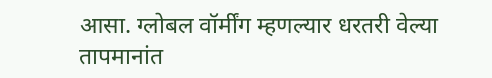आसा. ग्लोबल वॉर्मींग म्हणल्यार धरतरी वेल्या तापमानांत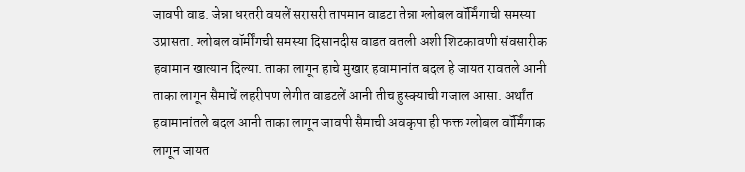जावपी वाड. जेन्ना धरतरी वयलें सरासरी तापमान वाडटा तेन्ना ग्लोबल वॉर्मिंगाची समस्या उप्रासता. ग्लोबल वॉर्मींगची समस्या दिसानदीस वाडत वतली अशी शिटकावणी संवसारीक हवामान खात्यान दिल्या. ताका लागून हाचे मुखार हवामानांत बदल हे जायत रावतले आनी ताका लागून सैमाचें लहरीपण लेगीत वाडटलें आनी तीच हुस्क्याची गजाल आसा. अर्थांत हवामानांतले बदल आनी ताका लागून जावपी सैमाची अवकृपा ही फक्त ग्लोबल वॉर्मिंगाक लागून जायत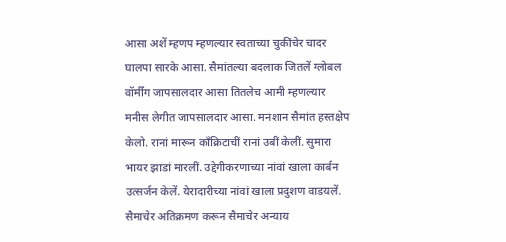आसा अशें म्हणप म्हणल्यार स्वताच्या चुकींचेर चादर घालपा सारके आसा. सैमांतल्या बदलाक जितलें ग्लोबल वॉर्मींग जापसालदार आसा तितलेच आमी म्हणल्यार मनीस लेगीत जापसालदार आसा. मनशान सैमांत हस्तक्षेप केलो. रानां मारून काँक्रिटाचीं रानां उबीं केलीं. सुमारा भायर झाडां मारलीं. उद्देगीकरणाच्या नांवां खाला कार्बन उत्सर्जन केलें. येरादारीच्या नांवां खाला प्रदुशण वाडयलें. सैमाचेर अतिक्रमण करून सैमाचेर अन्याय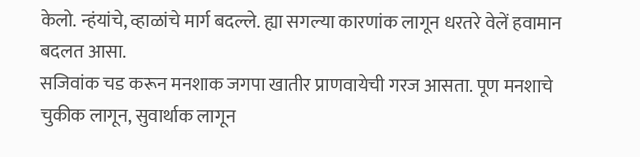केलो. न्हंयांचे, व्हाळांचे मार्ग बदल्ले. ह्या सगल्या कारणांक लागून धरतरे वेलें हवामान बदलत आसा.
सजिवांक चड करून मनशाक जगपा खातीर प्राणवायेची गरज आसता. पूण मनशाचे चुकीक लागून, सुवार्थाक लागून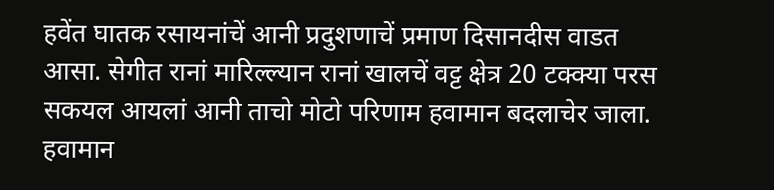हवेंत घातक रसायनांचें आनी प्रदुशणाचें प्रमाण दिसानदीस वाडत आसा. सेगीत रानां मारिल्ल्यान रानां खालचें वट्ट क्षेत्र 20 टक्क्या परस सकयल आयलां आनी ताचो मोटो परिणाम हवामान बदलाचेर जाला. हवामान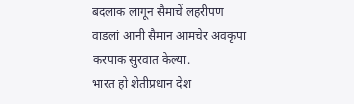बदलाक लागून सैमाचें लहरीपण वाडलां आनी सैमान आमचेर अवकृपा करपाक सुरवात केल्या.
भारत हो शेतीप्रधान देश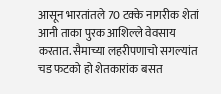आसून भारतांतले 70 टक्के नागरीक शेतां आनी ताका पुरक आशिल्ले वेवसाय करतात. सैमाच्या लहरीपणाचो सगल्यांत चड फटको हो शेतकारांक बसत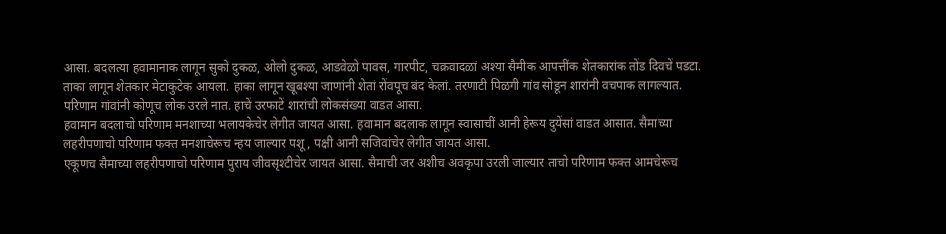आसा. बदलत्या हवामानाक लागून सुको दुकळ, ओलो दुकळ, आडवेळो पावस, गारपीट, चक्रवादळां अश्या सैमीक आपत्तींक शेतकारांक तोंड दिवचें पडटा. ताका लागून शेतकार मेटाकुटेक आयला. हाका लागून खूबश्या जाणांनी शेतां रोंवपूच बंद केलां. तरणाटी पिळगी गांव सोडून शारांनी वचपाक लागल्यात. परिणाम गांवांनी कोणूच लोक उरले नात. हाचें उरफाटें शारांची लोकसंख्या वाडत आसा.
हवामान बदलाचो परिणाम मनशाच्या भलायकेचेर लेगीत जायत आसा. हवामान बदलाक लागून स्वासाचीं आनी हेरूय दुयेंसां वाडत आसात. सैमाच्या लहरीपणाचो परिणाम फक्त मनशाचेरूच न्हय जाल्यार पशू, पक्षी आनी सजिवांचेर लेगीत जायत आसा.
एकूणच सैमाच्या लहरीपणाचो परिणाम पुराय जीवसृश्टीचेर जायत आसा. सैमाची जर अशीच अवकृपा उरली जाल्यार ताचो परिणाम फक्त आमचेरूच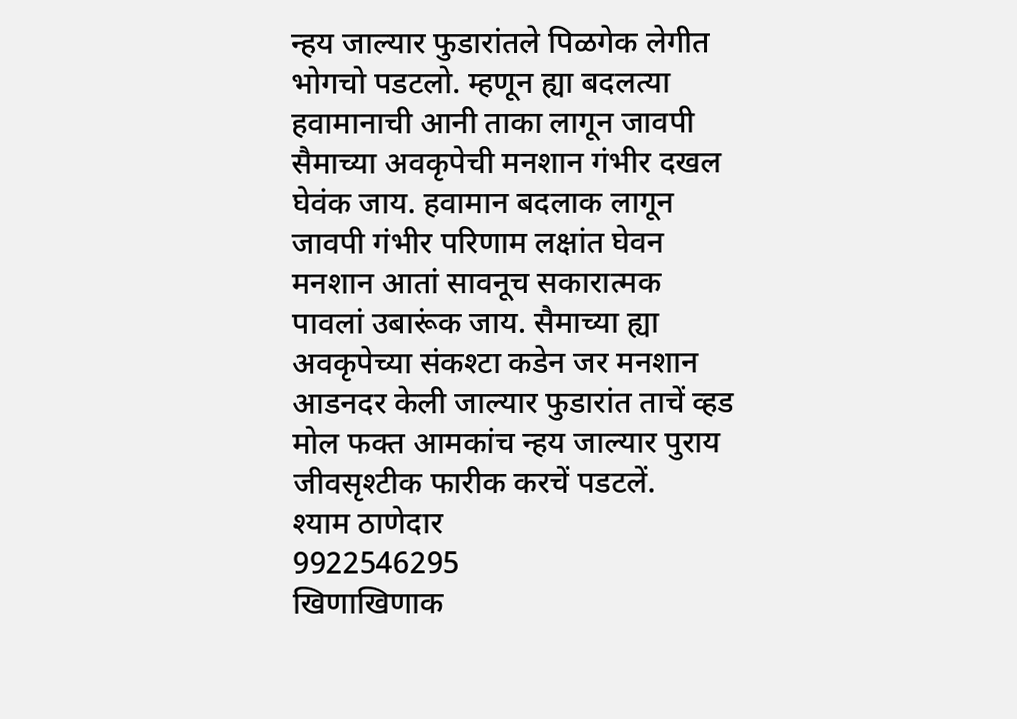न्हय जाल्यार फुडारांतले पिळगेक लेगीत भोगचो पडटलो. म्हणून ह्या बदलत्या हवामानाची आनी ताका लागून जावपी सैमाच्या अवकृपेची मनशान गंभीर दखल घेवंक जाय. हवामान बदलाक लागून जावपी गंभीर परिणाम लक्षांत घेवन मनशान आतां सावनूच सकारात्मक पावलां उबारूंक जाय. सैमाच्या ह्या अवकृपेच्या संकश्टा कडेन जर मनशान आडनदर केली जाल्यार फुडारांत ताचें व्हड मोल फक्त आमकांच न्हय जाल्यार पुराय जीवसृश्टीक फारीक करचें पडटलें.
श्याम ठाणेदार
9922546295
खिणाखिणाक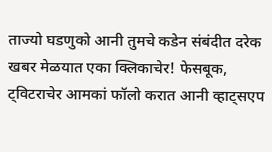ताज्यो घडणुको आनी तुमचे कडेन संबंदीत दरेक खबर मेळयात एका क्लिकाचेर! फेसबूक, ट्विटराचेर आमकां फॉलो करात आनी व्हाट्सएप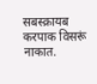सबस्क्रायब करपाक विसरूं नाकात.